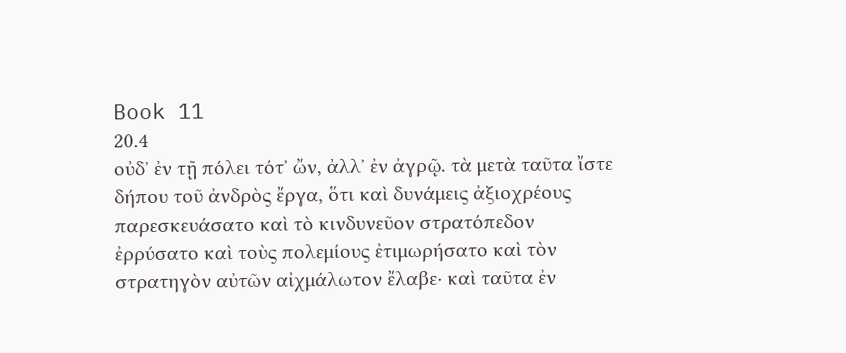Book 11
20.4
οὐδʼ ἐν τῇ πόλει τότʼ ὤν, ἀλλʼ ἐν ἀγρῷ. τὰ μετὰ ταῦτα ἴστε δήπου τοῦ ἀνδρὸς ἔργα, ὅτι καὶ δυνάμεις ἀξιοχρέους παρεσκευάσατο καὶ τὸ κινδυνεῦον στρατόπεδον ἐρρύσατο καὶ τοὺς πολεμίους ἐτιμωρήσατο καὶ τὸν στρατηγὸν αὐτῶν αἰχμάλωτον ἔλαβε· καὶ ταῦτα ἐν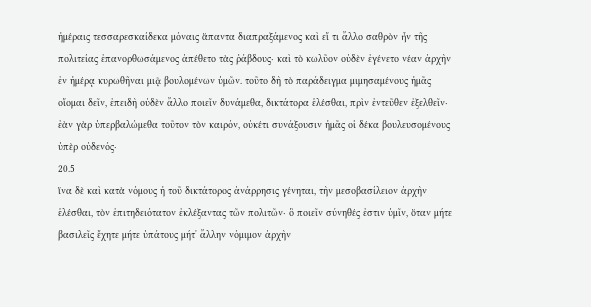ἡμέραις τεσσαρεσκαίδεκα μόναις ἅπαντα διαπραξάμενος καὶ εἴ τι ἄλλο σαθρὸν ἦν τῆς πολιτείας ἐπανορθωσάμενος ἀπέθετο τὰς ῥάβδους· καὶ τὸ κωλῦον οὐδὲν ἐγένετο νέαν ἀρχὴν ἐν ἡμέρᾳ κυρωθῆναι μιᾷ βουλομένων ὑμῶν. τοῦτο δὴ τὸ παράδειγμα μιμησαμένους ἡμᾶς οἴομαι δεῖν, ἐπειδὴ οὐδὲν ἄλλο ποιεῖν δυνάμεθα, δικτάτορα ἑλέσθαι, πρὶν ἐντεῦθεν ἐξελθεῖν· ἐὰν γὰρ ὑπερβαλώμεθα τοῦτον τὸν καιρόν, οὐκέτι συνάξουσιν ἡμᾶς οἱ δέκα βουλευσομένους ὑπὲρ οὐδενός·
20.5
ἵνα δὲ καὶ κατὰ νόμους ἡ τοῦ δικτάτορος ἀνάρρησις γένηται, τὴν μεσοβασίλειον ἀρχὴν ἑλέσθαι, τὸν ἐπιτηδειότατον ἐκλέξαντας τῶν πολιτῶν· ὃ ποιεῖν σύνηθές ἐστιν ὑμῖν, ὅταν μήτε βασιλεῖς ἔχητε μήτε ὑπάτους μήτʼ ἄλλην νόμιμον ἀρχὴν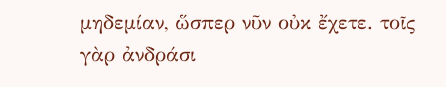μηδεμίαν, ὥσπερ νῦν οὐκ ἔχετε. τοῖς γὰρ ἀνδράσι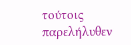τούτοις παρελήλυθεν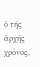ὁ τῆς ἀρχῆς χρόνος,